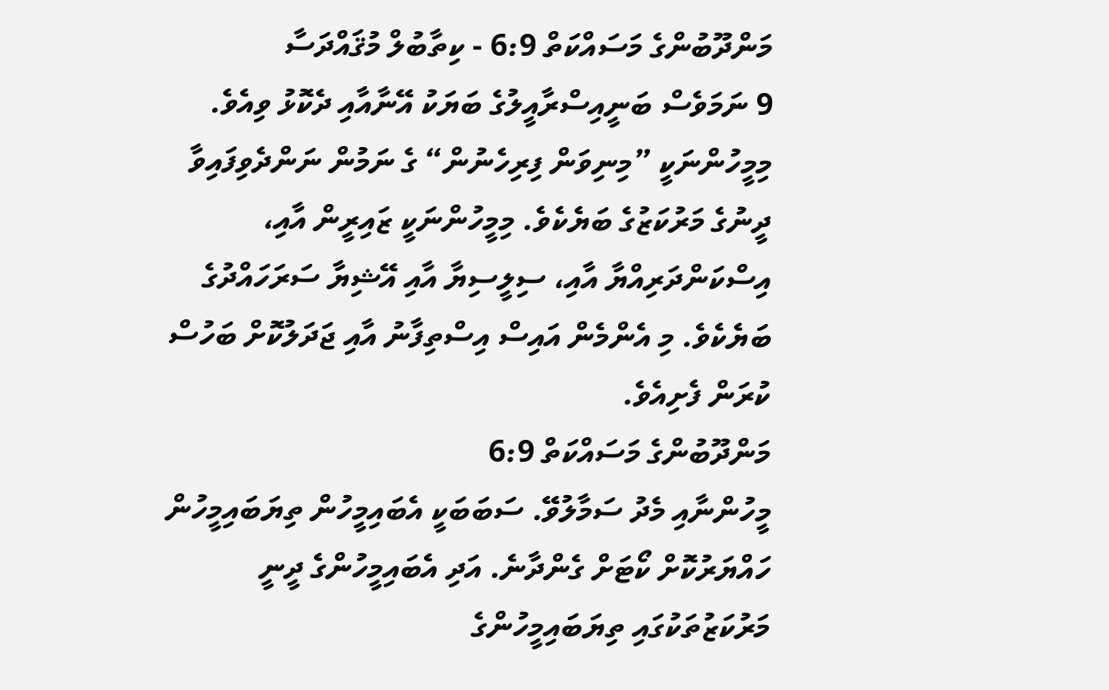މަންދޫބުންގެ މަސައްކަތް 6:9 - ކިތާބުލް މުޤައްދަސާ
9 ނަމަވެސް ބަނީއިސްރާއީލުގެ ބަޔަކު އޭނާއާއި ދެކޮޅު ވިއެވެ. މިމީހުންނަކީ ”މިނިވަން ފިރިހެނުން“ ގެ ނަމުން ނަންދެވިފައިވާ ދީނުގެ މަރުކަޒުގެ ބަޔެކެވެ. މިމީހުންނަކީ ޒައިރީން އާއި، އިސްކަންދަރިއްޔާ އާއި، ސިލީސިޔާ އާއި އޭޝިޔާ ސަރަހައްދުގެ ބަޔެކެވެ. މި އެންމެން އައިސް އިސްތިފާނު އާއި ޖަދަލުކޮށް ބަހުސް ކުރަން ފެށިއެވެ.
މަންދޫބުންގެ މަސައްކަތް 6:9
މީހުންނާއި މެދު ސަމާލުވޭ. ސަބަބަކީ އެބައިމީހުން ތިޔަބައިމީހުން ހައްޔަރުކޮށް ކޯޓަށް ގެންދާނެ. އަދި އެބައިމީހުންގެ ދީނީ މަރުކަޒުތަކުގައި ތިޔަބައިމީހުންގެ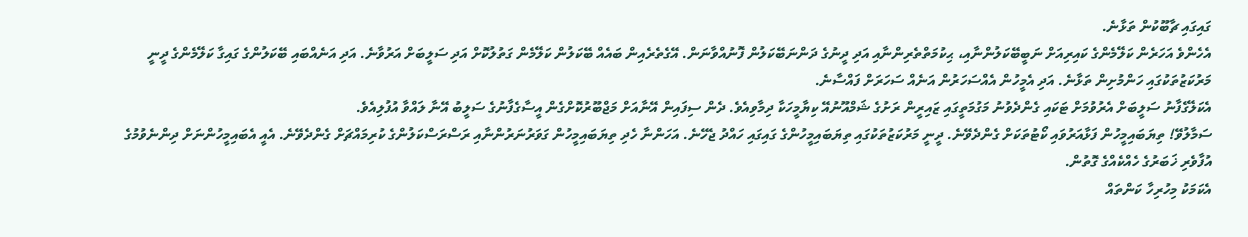ގައިގައި ޗާބޫކުން ތަޅާނެ.
އެހެންވެ އަހަރެން ކަލޭމެންގެ ކައިރިއަށް ނަބީބޭކަލުންނާއި، ޙިކުމަތްތެރިންނާއި އަދި ދީނުގެ ދަންނަބޭކަލުން ފޮނުއްވާނަން. އޭގެތެރެއިން ބައެއް ބޭކަލުން ކަލޭމެން ގަތުލުކޮށް އަދި ސަލީބަށް އަރުވާނެ. އަދި އަނެއްބައި ބޭކަލުންގެ ގައިގާ ކަލޭމެންގެ ދީނީ މަރުކަޒުތަކުގައި ހަންމުށިން ތަޅާނެ. އަދި އެމީހުން އެއްސަހަރުން އަނެއް ސަހަރަށް ފައްސާނެ.
އެކަލޭގެފާނު ސަލީބަށް އެރުވުމަށް ޓަކައި ގެންދެވުނު މަގުމަތީގައި ޒައިރީން ރަށުގެ ޝަމްއޫނުއޭ ކިޔާމީހަކާ ދިމާވިއެވެ. ދެން ސިފައިން އޭނާއަށް މަޖްބޫރުކޮށްގެން އީސާގެފާނުގެ ސަލީބު އޭނާ ލައްވާ އުފުލިއެވެ.
ސަމާލުވޭ! ތިޔަބައިމީހުން ފަޅާއަރުވައި ކޯޓުތަކަށް ގެންދެވޭނެ. ދީނީ މަރުކަޒުތަކުގައި ތިޔަބައިމީހުންގެ ގައިގައި ހައްދު ޖެހޭނެ. އަހަންނާ ހެދި ތިޔަބައިމީހުން ގަވަރުނަރުންނާއި ރަސްރަސްކަލުންގެ ކުރިމައްޗަށް ގެންދެވޭނެ. އެއީ އެބައިމީހުންނަށް ދިންނެވުމުގެ އުފާވެރި ޚަބަރުގެ ހެއްކެއްގެ ގޮތުން.
އެކަމަކު މިހުރިހާ ކަންތައް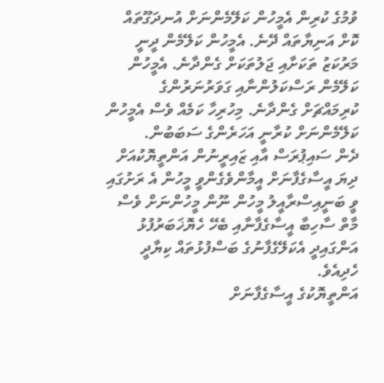ވުމުގެ ކުރިން އެމީހުން ކަލޭމެންނަށް އުނދަގޫތައް ކޮށް އަނިޔާތައް ދޭނެ. އެމީހުން ކަލޭމެން ދީނީ މަރުކަޒު ތަކަށާއި ޖަލުތަކަށް ގެންދާނެ. އެމީހުން ކަލޭމެން ރަސްކަލުންނާއި ގަވަރުނަރުންގެ ކުރިމައްޗަށް ގެންދާނެ. މިހުރިހާ ކަމެއް ވެސް އެމީހުން ކަލޭމެންނަށް ކުރާނީ އަހަރެންގެ ސަބަބުން.
ދެން ސައިޕުރަސް އާއި ޒައިރީނުން އަންތީޔޮކުއަށް ދިޔަ އީސާގެފާނަށް އީމާންވެގެންވީ މީހުން އެ ރަށުގައި ވީ ބަނީއިސްރާއީލު މީހުން ނޫން މީހުންނަށް ވެސް މާތް ސާހިބާ އީސާގެފާނާއި ބެހޭ ހެޔޮޚަބަރުފުޅު އަންގައިދީ އެކަލޭގެފާނުގެ ބަސްފުޅުތައް ކިޔާދީ ހެދިއެވެ.
އަންތީޔޮކުގެ އީސާގެފާނަށް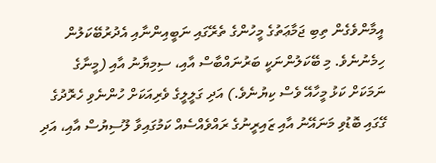އީމާންވެގެން ތިބި ޖަމާޢަތުގެ މީހުންގެ ތެރޭގައި ނަބީއިންނާއި އެދުރުބޭކަލުން ހިމެނުނެވެ. މި ބޭކަލުންނަކީ ބަރުނައްބާސް އާއި، ސިމިޔާނު އާއި (މީނާގެ ނަމަކަށް ކަޅު މީހާއޭ ވެސް ކިޔުނެވެ.) އަދި ގަލީލީގެ ވެރިއަކަށް ހުންނެވި ހެރޮދުގެ ގޭގައި ބޮޑުވި މަނައޭނު އާއި ޒައިރީނުގެ ރައްވެއްސެއް ކަމުގައިވާ ލޫސިޔުސް އާއި، އަދި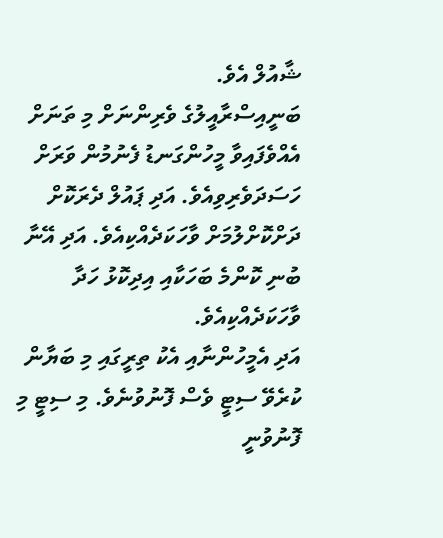ޝާއުލް އެވެ.
ބަނީއިސްރާއީލުގެ ވެރިންނަށް މި ތަނަށް އެއްވެފައިވާ މީހުންގަނޑު ފެނުމުން ވަރަށް ހަސަދަވެރިވިއެވެ. އަދި ޕައުލް ދެރަކޮށް ދަށްކޮށްލުމަށް ވާހަކަދެއްކިއެވެ. އަދި އޭނާ ބުނި ކޮންމެ ބަހަކާއި އިދިކޮޅު ހަދާ ވާހަކަދެއްކިއެވެ.
އަދި އެމީހުންނާއި އެކު ތިރީގައި މި ބަޔާން ކުރެވޭ ސިޓީ ވެސް ފޮނުވުނެވެ. މި ސިޓީ މި ފޮނުވުނީ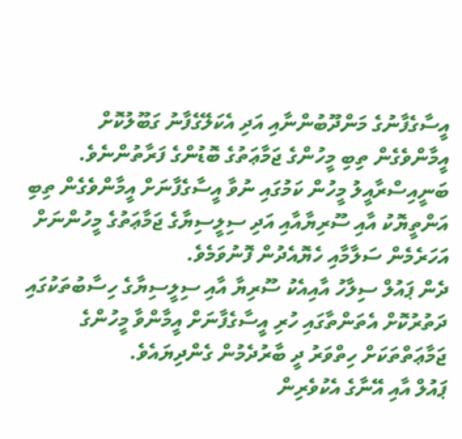އީސާގެފާނުގެ މަންދޫބުންނާއި އަދި އެކަލޭގެފާނު ގަބޫލުކޮށް އީމާންވެގެން ތިބި މީހުންގެ ޖަމާޢަތުގެ ބޮޑުންގެ ފަރާތުންނެވެ. ބަނީއިސްރާއީލު މީހުން ކަމުގައި ނުވާ އީސާގެފާނަށް އީމާންވެގެން ތިބި އަންތީޔޮކު އާއި ސޫރިޔާއާއި އަދި ސިލީސިޔާގެ ޖަމާޢަތުގެ މީހުންނަށް އަހަރެމެން ސަލާމާއި ހެޔޮއެދުން ފޮނުވަމެވެ.
ދެން ޕައުލް ސިލާހު އާއިއެކު ސޫރިޔާ އާއި ސިލީސިޔާގެ ހިސާބުތަކުގައި ދަތުރުކޮށް އެތަންތާގައި ހުރި އީސާގެފާނަށް އީމާންވާ މީހުންގެ ޖަމާޢަތްތަކަށް ހިތްވަރު ދީ ބާރުދެމުން ގެންދިޔައެވެ.
ޕައުލް އާއި އޭނާގެ އެކުވެރިން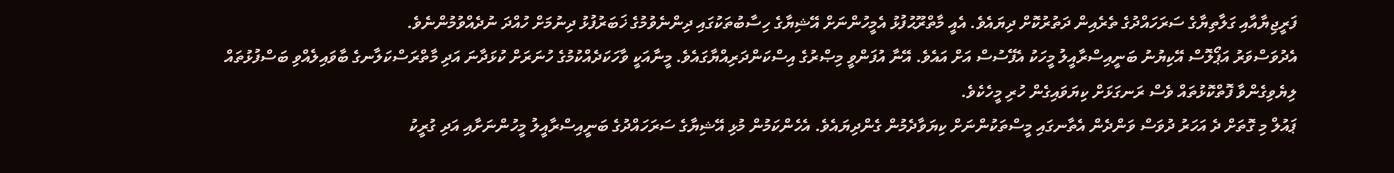ފަރީޖިޔާއާއި ގަލާތިޔާގެ ސަރަހައްދުގެ ތެރެއިން ދަތުރުކޮށް ދިޔައެވެ. އެއީ މާތްރޫޙުފުޅު އެމީހުންނަށް އޭޝިޔާގެ ހިސާބުތަކުގައި ދިންނެވުމުގެ ޚަބަރުފުޅު ދިނުމަށް ހުއްދަ ނުދެއްވުމުންނެވެ.
އެދުވަސްވަރު އަޕޯލޮސް އޭކިޔުނު ބަނީއިސްރާއީލު މީހަކު އެފޭސުސް އަށް އައެވެ. އޭނާ އުފަންވީ މިޞްރުގެ އިސްކަންދަރިއްޔާގައެވެ. މީނާއަކީ ވާހަކަދެއްކުމުގެ ހުނަރަށް ކުޅަދާނަ އަދި މާތްރަސްކަލާނގެ ބާވައިލެއްވި ބަސްފުޅުތައް ލިޔެވިގެންވާ ފޮތްކޮޅުތައް ވެސް ރަނގަޅަށް ކިޔަވައިގެން ހުރި މީހެކެވެ.
ޕައުލް މި ގޮތަށް ދެ އަހަރު ދުވަސް ވަންދެން އެތާނގައި މީސްތަކުންނަށް ކިޔަވާދެމުން ގެންދިޔައެވެ. އެހެންކަމުން މުޅި އޭޝިޔާގެ ސަރަހައްދުގެ ބަނީއިސްރާއީލު މީހުންނަށާއި އަދި ގުރީކު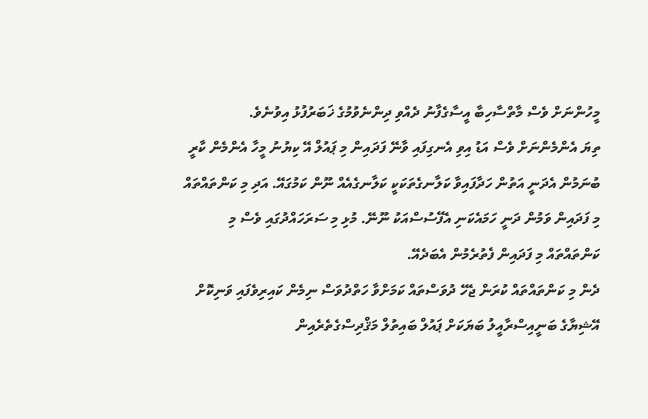މީހުންނަށް ވެސް މާތްސާހިބާ އީސާގެފާނު ދެއްވި ދިންނެވުމުގެ ޚަބަރުފުޅު އިވުނެވެ.
ތިޔަ އެންމެންނަށް ވެސް އަޑު އިވި އެނގިފައި ވާނޭ ފަދައިން މި ޕައުލް އޭ ކިޔުނު މީހާ އެންމެން ކާރީ ބުނަމުން އެދަނީ އަތުން ހަދާފައިވާ ކަލާނގެތަކަކީ ކަލާނގެއެއް ނޫން ކަމުގައޭ. އަދި މި ކަންތައްތައް މި ފަދައިން ވަމުން ދަނީ ހަމައެކަނި އެފޭސުސްއަކު ނޫނޭ. މުޅި މި ސަރަހައްދުގައި ވެސް މި ކަންތައްތައް މި ފަދައިން ފެތުރެމުން އެބަދެއޭ.
ދެން މި ކަންތައްތައް ކުރަން ޖެހޭ ދުވަސްތައް ކަމަށްވާ ހަތްދުވަސް ނިމެން ކައިރިވެފައި ވަނިކޮށް އޭޝިޔާގެ ބަނީއިސްރާއީލު ބަޔަކަށް ޕައުލް ބައިތުލް މަޤްދިސްގެތެރެއިން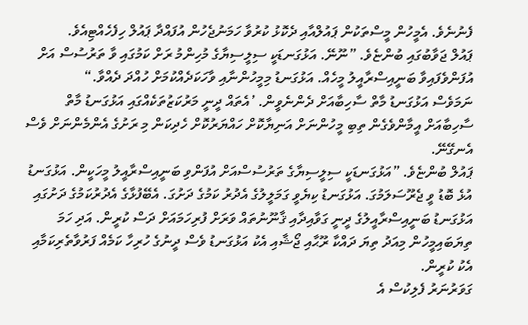ފެނުނެވެ. އެމީހުން މީސްތަކުން ޕައުލްއާއި ދެކޮޅު ކުރުވާ ހަމަނުޖެހުން އުފައްދާ ޕައުލް ހިފެހެއްޓިއެވެ.
ޕައުލް ޖަވާބުގައި ބުންޏެވެ. ”ނޫނޭ. އަޅުގަނޑަކީ ސިލީސިޔާގެ މުހިންމު ރަށް ކަމުގައި ވާ ތަރުސުސް އަށް އުފަންވެފައިވާ ބަނީއިސްރާއީލު މީހެއް. އަޅުގަނޑު މިމީހުންނާއި ވާހަކަދެއްކުމަށް ހުއްދަ ދެއްވާ.“
ނަމަވެސް އަޅުގަނޑު މާތް ސާހިބާއަށް ދެންނެވީން. ’އެތައް ދީނީ މަރުކަޒުތަކެއްގައި އަޅުގަނޑު މާތް ސާހިބާއަށް އީމާންވެގެން ތިބި މީހުންނަށް އަނިޔާކޮށް ހައްޔަރުކޮށް ހެދިކަން މި ރަށުގެ އެންމެންނަށް ވެސް އެނގޭނޭ.
ޕައުލް ބުންޏެވެ. ”އަޅުގަނޑަކީ ސިލީސިޔާގެ ތަރުސުސްއަށް އުފަންވި ބަނީއިސްރާއީލު މީހަކީން. އަޅުގަނޑު އުޅެ ބޮޑު ވީ ޖެރޫސަލަމުގަ. އަޅުގަނޑު ކިޔެވީ ގަމަލީލުގެ އެދުރު ކަމުގެ ދަށުގަ. އެބޭފުޅާގެ އެދުރުކަމުގެ ދަށުގައި އަޅުގަނޑު ބަނީއިސްރާއީލުގެ ދީނީ ގަވާއިދާއި ޤާނޫނުތައް ވަރަށް ފުރިހަމައަށް ދަސް ކުރީން. އަދި ހަމަ ތިޔަބައިމީހުން މިއަދު ތިޔަ ދައްކާ ރޫޙާއި ޖޯޝާއި އެކު އަޅުގަނޑު ވެސް ދީނުގެ ހުރިހާ ކަމެއް ފަރުވާތެރިކަމާއި އެކު ކުރީން.
ގަވަރުނަރު ފެލިކުސް އެ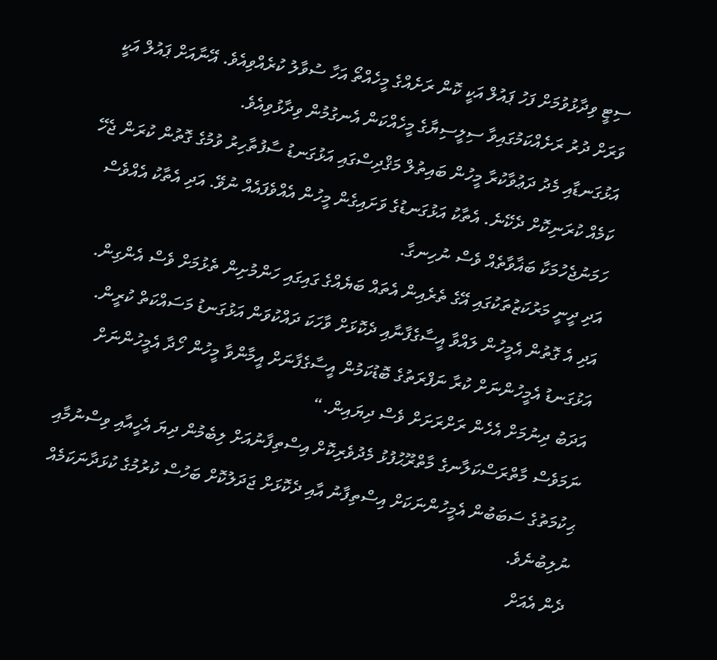ސިޓީ ވިދާޅުވުމަށް ފަހު ޕައުލް އަކީ ކޮން ރަށެއްގެ މީހެއްތޯ އަހާ ސުވާލު ކުރެއްވިއެވެ. އޭނާއަށް ޕައުލް އަކީ ވަރަށް ދުރު ރަށެއްކަމުގައިވާ ސިލީސިޔާގެ މީހެއްކަން އެނގުމުން ވިދާޅުވިއެވެ.
އަޅުގަނޑާއި މެދު ދަޢުވާކުރާ މީހުން ބައިތުލް މަޤްދިސްގައި އަޅުގަނޑު ސާފުތާހިރު ވުމުގެ ގޮތުން ކުރަން ޖެހޭ ކަމެއް ކުރަނިކޮށް ދެކޭނެ. އެތާކު އަޅުގަނޑުގެ ވަށައިގެން މީހުން އެއްވެފައެއް ނުވޭ. އަދި އެތާކު އެއްވެސް ހަމަނުޖެހުމަކާ ބަޣާވާތެއް ވެސް ނުހިނގާ.
އަދި ދީނީ މަރުކަޒުތަކުގައި އޭގެ ތެރެއިން އެތައް ބަޔެއްގެ ގައިގައި ހަންމުށިން ތެޅުމަށް ވެސް އެންގިން. އަދި އެ ގޮތުން އެމީހުން ލައްވާ އީސާގެފާނާއި ދެކޮޅަށް ވާހަކަ ދައްކުވަން އަޅުގަނޑު މަސައްކަތް ކުރީން. އަޅުގަނޑު އެމީހުންނަށް ކުރާ ނަފްރަތުގެ ބޮޑުކަމުން އީސާގެފާނަށް އީމާންވާ މީހުން ހޯދާ އެމީހުންނަށް އަދަބު ދިނުމަށް އެހެން ރަށްރަށަށް ވެސް ދިޔައިން.“
ނަމަވެސް މާތްރަސްކަލާނގެ މާތްރޫޙުފުޅު މެދުވެރިކޮށް އިސްތިފާނުއަށް ލިބެމުން ދިޔަ އެހީއާއި ވިސްނުމާއި ޙިކުމަތުގެ ސަބަބުން އެމީހުންނަކަށް އިސްތިފާނު އާއި ދެކޮޅަށް ޖަދަލުކޮށް ބަހުސް ކުރުމުގެ ކުޅަދާނަކަމެއް ނުލިބުނެވެ.
ދެން އެއަށް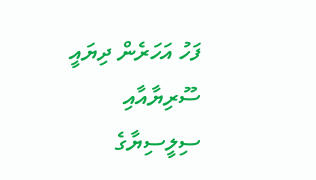ފަހު އަހަރެން ދިޔައީ ސޫރިޔާއާއި ސިލީސިޔާގެ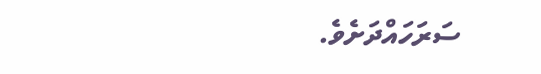ސަރަހައްދަށެވެ.